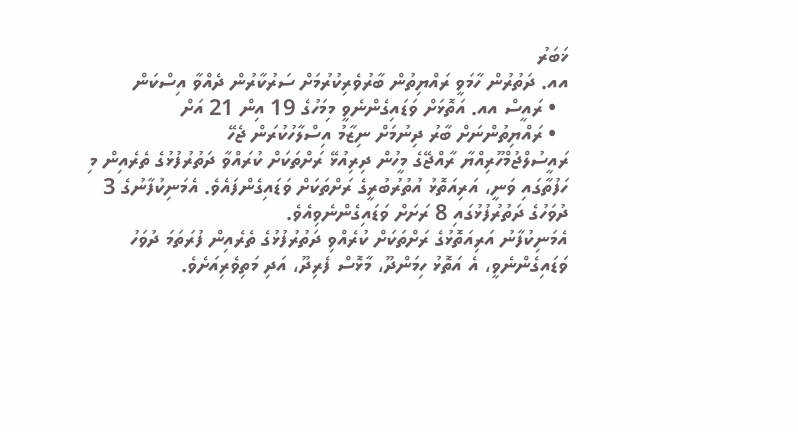ޚަބަރު
އއ. ދަތުރުން ހާމަވީ ރައްޔިތުން ބާރުވެރިކުރުމަށް ސަރުކާރުން ދެއްވާ އިސްކަން
  • ރައީސް އއ. އަތޮޅަށް ވަޑައިގެންނެވީ މިމަހުގެ 19 އިން 21 އަށް
  • ރައްޔިތުންނަށް ބާރު ދިނުމަށް ނިޒާމު އިސްލާހުކުރަން ޖެހޭ
ރައީސުލްޖުމްހޫރިއްޔާ ރާއްޖޭގެ މީހުން ދިރިއުޅޭ ރަށްތަކަށް ކުރައްވާ ދަތުރުފުޅުގެ ތެރެއިން މި ހަފުތާގައި ވަނީ، އަރިއަތޮޅު އުތުރުބުރީގެ ރަށްތަކަށް ވަޑައިގެންފައެވެ. އެމަނިކުފާނުގެ 3 ދުވަހުގެ ދަތުރުފުޅުގައި 8 ރަށަށް ވަޑައިގެންނެވިއެވެ.
އެމަނިކުފާނު އަރިއަތޮޅުގެ ރަށްތަކަށް ކުރެއްވި ދަތުރުފުޅުގެ ތެރެއިން ފުރަތަމަ ދުވަހު ވަޑައިގެންނެވީ، އެ އަތޮޅު ހިމަންދޫ، މާޅޮސް ފެރިދޫ، އަދި މަތިވެރިއަށެވެ.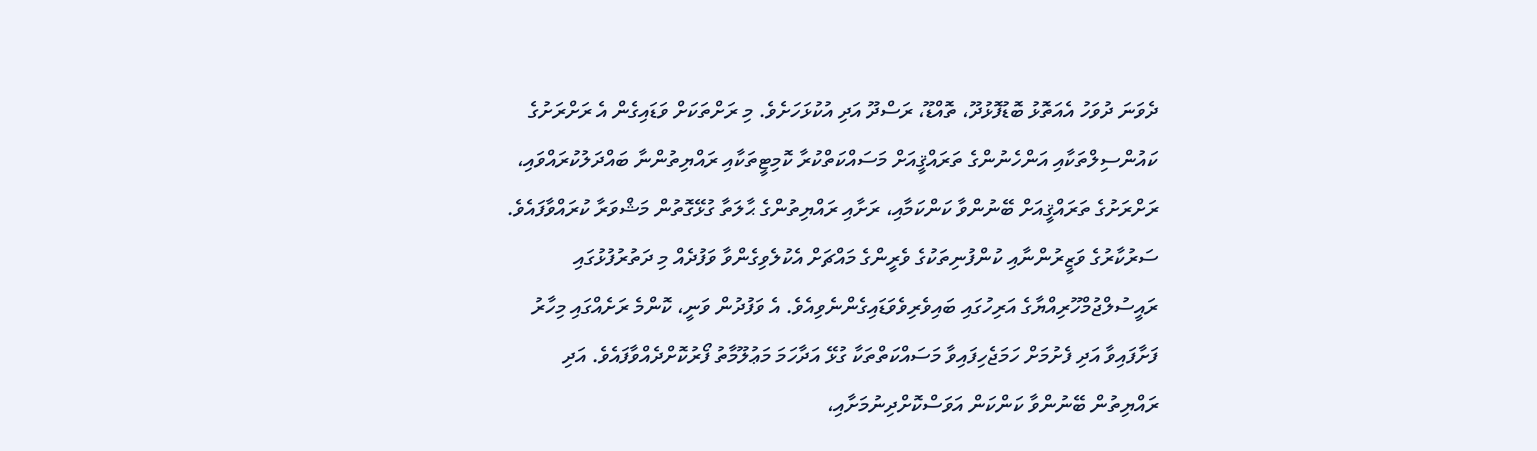ދެވަނަ ދުވަހު އެއަތޮޅު ބޮޑުފޮޅުދޫ، ތޮއްޑޫ، ރަސްދޫ އަދި އުކުޅަހަށެވެ. މި ރަށްތަކަށް ވަޑައިގެން އެ ރަށްރަށުގެ ކައުންސިލްތަކާއި އަންހެނުންގެ ތަރައްޤީއަށް މަސައްކަތްކުރާ ކޮމިޓީތަކާއި ރައްޔިތުންނާ ބައްދަލުކުރައްވައި، ރަށްރަށުގެ ތަރައްޤީއަށް ބޭނުންވާ ކަންކަމާއި، ރަށާއި ރައްޔިތުންގެ ޙާލަތާ ގުޅޭގޮތުން މަޝްވަރާ ކުރައްވާފައެވެ.
ސަރުކާރުގެ ވަޒީރުންނާއި ކުންފުނިތަކުގެ ވެރީންގެ މައްޗަށް އެކުލެވިގެންވާ ވަފުދެއް މި ދަތުރުފުޅުގައި ރައީސުލްޖުމްހޫރިއްޔާގެ އަރިހުގައި ބައިވެރިވެވަޑައިގެންނެވިއެވެ. އެ ވަފުދުން ވަނީ، ކޮންމެ ރަށެއްގައި މިހާރު ފަށާފައިވާ އަދި ފެށުމަށް ހަމަޖެހިފައިވާ މަސައްކަތްތަކާ ގުޅޭ އަދާހަމަ މަޢުލޫމާތު ފޯރުކޮށްދެއްވާފައެވެ. އަދި ރައްޔިތުން ބޭނުންވާ ކަންކަން އަވަސްކޮށްދިނުމަށާއި،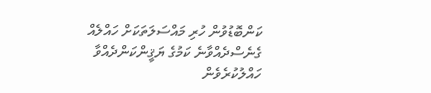ކަންބޮޑުވުން ހުރި މައްސަލަތަކަށް ހައްލެއް ގެނެސްދެއްވާނެ ކަމުގެ ޔަޤީންކަންދެއްވާ ހައްލުކުރެވެން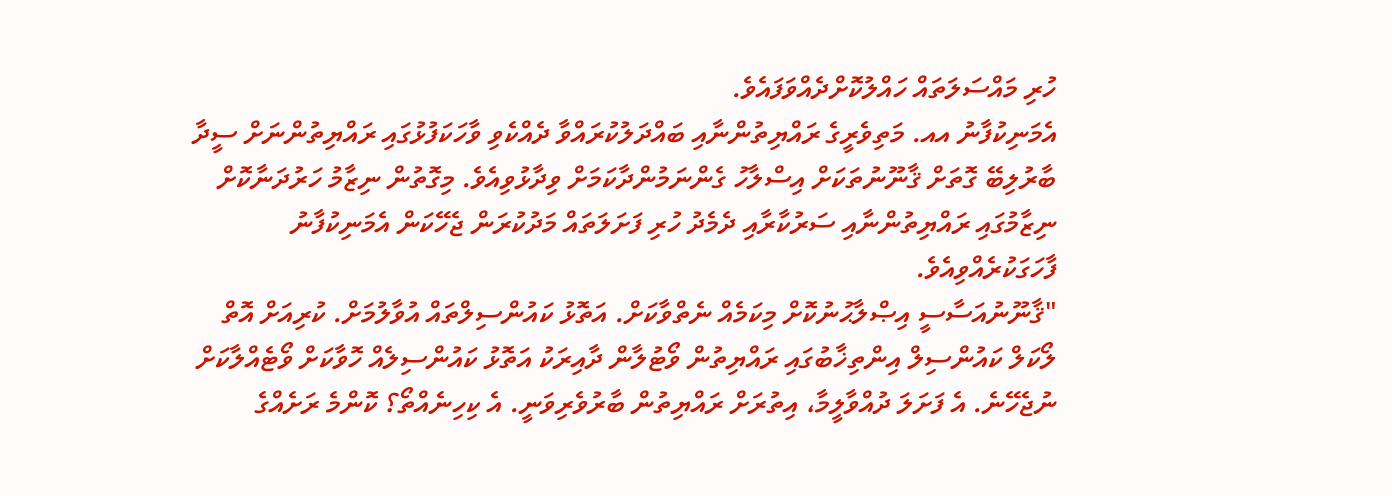ހުރި މައްސަލަތައް ހައްލުކޮށްދެއްވަފައެވެ.
އެމަނިކުފާނު އއ. މަތިވެރީގެ ރައްޔިތުންނާއި ބައްދަލުކުރައްވާ ދެއްކެވި ވާހަކަފުޅުގައި ރައްޔިތުންނަށް ސީދާ ބާރުލިބޭ ގޮތަށް ޤާނޫނުތަކަށް އިސްލާހު ގެންނަމުންދާކަމަށް ވިދާޅުވިއެވެ. މިގޮތުން ނިޒާމު ހަރުދަނާކޮށް ނިޒާމުގައި ރައްޔިތުންނާއި ސަރުކާރާއި ދެމެދު ހުރި ފަށަލަތައް މަދުކުރަން ޖެހޭކަން އެމަނިކުފާނު ފާހަގަކުރެއްވިއެވެ.
"ޤާނޫނުއަސާސީ އިޞްލާޙުނުކޮށް މިކަމެއް ނެތްވާކަށް. އަތޮޅު ކައުންސިލްތައް އުވާލުމަށް. ކުރިއަށް އޮތް ލޯކަލް ކައުންސިލް އިންތިޚާބުގައި ރައްޔިތުން ވޯޓުލާން ދާއިރަކު އަތޮޅު ކައުންސިލެއް ހޮވާކަށް ވޯޓެއްލާކަށް ނުޖެހޭނެ. އެ ފަށަލަ ދުއްވާލީމާ، އިތުރަށް ރައްޔިތުން ބާރުވެރިވަނީ. އެ ކިހިނެއްތޯ؟ ކޮންމެ ރަށެއްގެ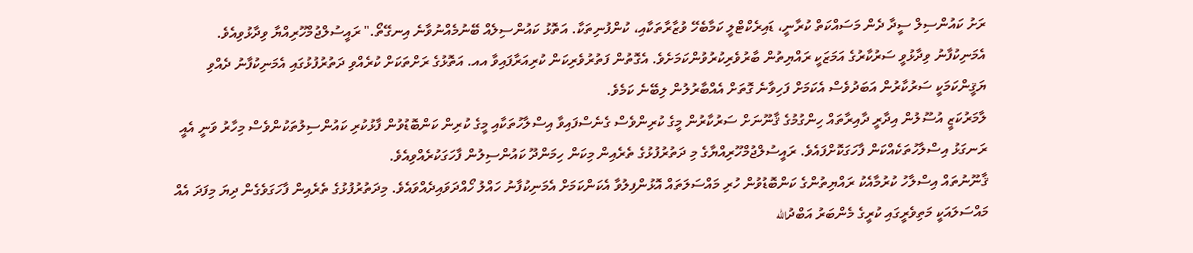ރަށު ކައުންސިލް ސީދާ ދެން މަސައްކަތް ކުރާނީ، ޑައިރެކްޓްލީ ކަމާބެހޭ ވުޒާރާތަކާއި، ކުންފުނިތަކާ. އަތޮޅު ކައުންސިލެއް ބޭނުމެއްނުވާނެ އިނގޭތޯ." ރައީސުލްޖުމްހޫރިއްޔާ ވިދާޅުވިއެވެ.
އެމަނިކުފާނު ވިދާޅުވީ ސަރުކާރުގެ އަމަޒަކީ ރައްޔިތުން ބާރުވެރިކުރުވުންކަމަށެވެ. އެގޮތުން ފަތުރުވެރިކަން ކުރިއަރާފައިވާ އއ. އަތޮޅުގެ ރަށްތަކަށް ކުރެއްވި ދަތުރުފުޅުގައި އެމަނިކުފާނު ދެއްވި ޔަޤީންކަމަކީ ސަރުކާރުން އަބަދުވެސް އެކަމަށް ފަހިވާނެ ގޮތަށް އެއްބާރުލުން ލިބޭނެ ކަމެވެ.
ލާމަރުކަޒީ އުސޫލުން އިދާރީ ދާއިރާތައް ހިންގުމުގެ ޤާނޫނަށް ސަރުކާރުން މީގެ ކުރިންވެސް ގެނެސްފައިވާ އިސްލާހުތަކާއި މީގެ ކުރިން ކަންބޮޑުވުން ފާޅުކުރި ކައުންސިލުތަކުންވެސް މިހާރު ވަނީ އެއީ ރަނގަޅު އިސްލާހުތަކެއްކަން ފާހަގަކޮށްފައެވެ. ރައީސުލްޖުމްހޫރިއްޔާގެ މި ދަތުރުފުޅުގެ ތެރެއިން މިކަން ހިމަންދޫ ކައުންސިލުން ފާހަގަކުރެއްވިއެވެ.
ޤާނޫނުތައް އިސްލާހު ކުރުމާއެކު ރައްޔިތުންގެ ކަންބޮޑުވުން ހުރި މައްސަލަތައް އޮޅުންފިލުވާ އެކަންކަމަށް އެމަނިކުފާނު ހައްލު ހޯއްދަވައިދެއްވައެވެ. މިދަތުރުފުޅުގެ ތެރެއިން ފާހަގަވެގެން ދިޔަ މިފަދަ އެއް މައްސަލައަކީ މަތިވެރީގައި ކުރީގެ މެންބަރު އަބްދުالله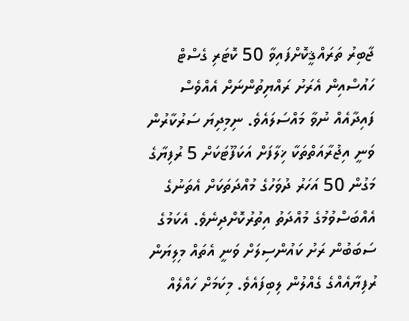ޖާބިރު ތަރައްޤީކޮށްފައިވާ 50 ކޮޓަރި ގެސްޓް ހައުސްއިން އެރަށު ރައްޔިތުންނަށް އެއްވެސް ފައިދާއެއް ނުވާ މައްސަލައެވެ. ނިމިދިޔަ ސަރުކާރުން ވަނީ އިޖުރާއަތްތަކާ ޚިލާފަށް އަކަފޫޓަކަށް 5 ރުފިޔާގެ މަގުން 50 އަހަރު ދުވަހުގެ މުއްދަތަކަށް އެތަނުގެ އެއްބަސްވުމުގެ މުއްދަތު އިތުރުކޮށްދިނެވެ. އެކަމުގެ ސަބަބުން ރަށު ކައުންސިލަށް ވަނީ އެތައް މިލިޔަން ރުފިޔާއެއްގެ ގެއްލުން ލިބިފައެވެ. މިކަމަށް ހައްލެއް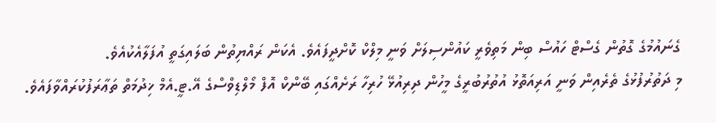ގެނައުމުގެ ގޮތުން ގެސްޓް ހައުސް ބިން މަތިވެރީ ކައުންސިލަށް ވަނީ މިލްކް ކޮށްދީފައެވެ. އެކަން ރައްޔިތުން ބަލައިގަތީ އުފަލާއެކުއެވެ.
މި ދަތުރުފުޅުގެ ތެރެއިން ވަނީ އަރިއަތޮޅު އުތުރުބުރީގެ މީހުން ދިރިއުޅޭ ހުރިހާ ރަށެއްގައި ބޭންކް އޮފް މޯލްޑިވްސްގެ އޭ.ޓީ.އެމް ޚިދުމަތް ތަޢާރަފުކުރައްވާފައެވެ.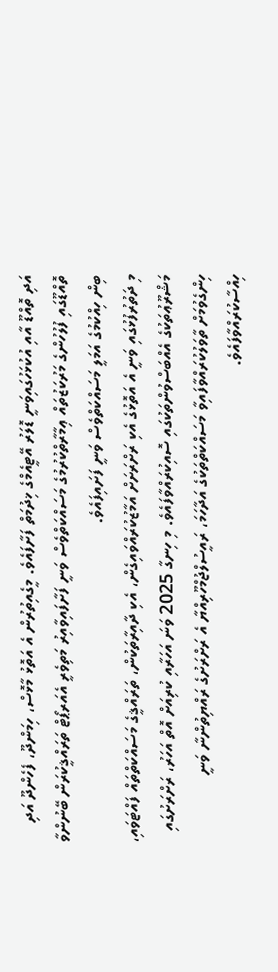އަދި ތޮއްޑޫ އާއި އުކުޅަހުގައިވަނީ ޑޮލަރު އޭޓީއެމްގެ ޚިދުމަތް ފަށާފައެވެ. މީގެއިތުރުން އެ އަތޮޅު މާޅޮސް، ހިމަންދޫ، ފެހެންދޫ އަދި ތޮއްޑޫގައި ފުލުހުންގެ މަރުކަޒުތައް ޢިމާރާތްކުރުމުގެ މަސައްކަތްވެސް ވަނީ ފަށާފައިވާއިރު މަތިވެރީ އެއަރޕޯޓް ތަރައްޤީކުރަން ބޭނުންވާ ބިން ހިއްކުމުގެ އަމަލީ މަސައްކަތްވެސް ވަނީ ފަށައިފައެވެ.
މި ދަތުރުފުޅުގައި ވަނީ އެ އަތޮޅުގެ އެކި ރަށްރަށަށް އަމާޒުކުރައްވައިގެން، އެކި ދާއިރާތަކުން، ތަރައްޤީގެ މަސައްކަތްތައް ފައްޓަވައި، މަޝްރޫޢުތަކުގެ އެއްބަސްވުންތަކުގައި ސޮއިކުރައްވާފައެވެ. މި ހިނގާ 2025 ވަނަ އަހަރާއި ކުރިއަށް އޮތް އަހަރު، ރަށްރަށުގައި ހިންގެވުމަށް ތާވަލުކުރައްވާފައިވާ މަސައްކަތްތަކުގެ އަދާހަމަ، ރައީސުލްޖުމްހޫރިއްޔާ އެ ރަށްރަށުގެ ރައްޔިތުންނާ ވަނީ ހިއްސާކުރައްވާފައެވެ.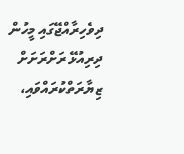ދިވެހިރާއްޖޭގައި މީހުން ދިރިއުޅޭ ރަށްރަށަށް ޒިޔާރަތްކުރައްވައި،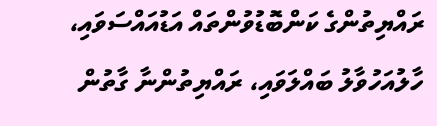ރައްޔިތުންގެ ކަންބޮޑުވުންތައް އަޑުއައްސަވައި، ހާލުއަހުވާލު ބައްލަވައި، ރައްޔިތުންނާ ގާތުން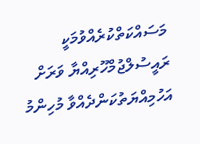މަސައްކަތްކުރެއްވުމަކީ ރައީސުލްޖުމްހޫރިއްޔާ ވަރަށް އަހުމިއްޔަތުކަންދެއްވާ މުހިންމު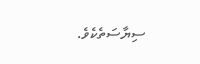ސިޔާސަތެކެވެ.